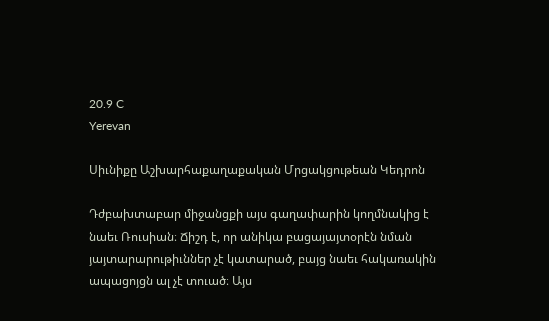20.9 C
Yerevan

Սիւնիքը Աշխարհաքաղաքական Մրցակցութեան Կեդրոն

Դժբախտաբար միջանցքի այս գաղափարին կողմնակից է նաեւ Ռուսիան։ Ճիշդ է, որ անիկա բացայայտօրէն նման յայտարարութիւններ չէ կատարած, բայց նաեւ հակառակին ապացոյցն ալ չէ տուած։ Այս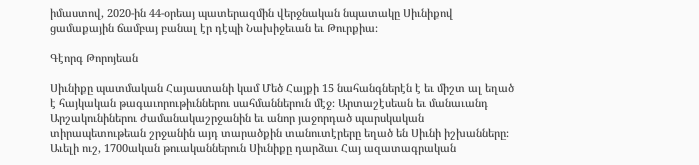իմաստով, 2020-ին 44-օրեայ պատերազմին վերջնական նպատակը Սիւնիքով ցամաքային ճամբայ բանալ էր դէպի Նախիջեւան եւ Թուրքիա։

Գէորգ Թորոյեան

Սիւնիքը պատմական Հայաստանի կամ Մեծ Հայքի 15 նահանգներէն է եւ միշտ ալ եղած է հայկական թագաւորութիւններու սահմաններուն մէջ։ Արտաշէսեան եւ մանաւանդ Արշակունիներու ժամանակաշրջանին եւ անոր յաջորդած պարսկական տիրապետութեան շրջանին այդ տարածքին տանուտէրերը եղած են Սիւնի իշխանները։ Աւելի ուշ, 1700ական թուականներուն Սիւնիքը դարձաւ Հայ ազատագրական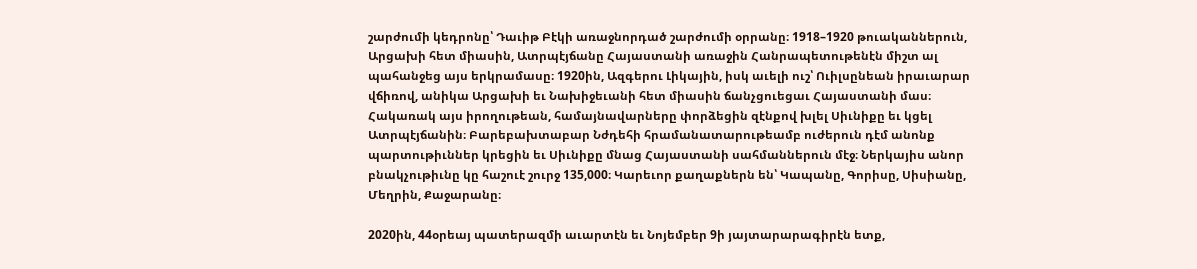շարժումի կեդրոնը՝ Դաւիթ Բէկի առաջնորդած շարժումի օրրանը։ 1918–1920 թուականներուն, Արցախի հետ միասին, Ատրպէյճանը Հայաստանի առաջին Հանրապետութենէն միշտ ալ պահանջեց այս երկրամասը։ 1920ին, Ազգերու Լիկային, իսկ աւելի ուշ՝ Ուիլսընեան իրաւարար վճիռով, անիկա Արցախի եւ Նախիջեւանի հետ միասին ճանչցուեցաւ Հայաստանի մաս։ Հակառակ այս իրողութեան, համայնավարները փորձեցին զէնքով խլել Սիւնիքը եւ կցել Ատրպէյճանին։ Բարեբախտաբար Նժդեհի հրամանատարութեամբ ուժերուն դէմ անոնք պարտութիւններ կրեցին եւ Սիւնիքը մնաց Հայաստանի սահմաններուն մէջ։ Ներկայիս անոր բնակչութիւնը կը հաշուէ շուրջ 135,000։ Կարեւոր քաղաքներն են՝ Կապանը, Գորիսը, Սիսիանը, Մեղրին, Քաջարանը։

2020ին, 44օրեայ պատերազմի աւարտէն եւ Նոյեմբեր 9ի յայտարարագիրէն ետք,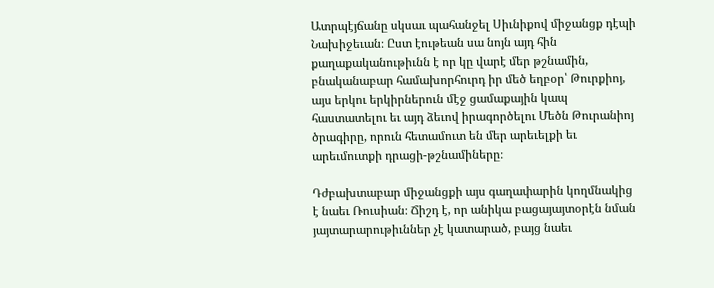Ատրպէյճանը սկսաւ պահանջել Սիւնիքով միջանցք դէպի Նախիջեւան։ Ըստ էութեան սա նոյն այդ հին քաղաքականութիւնն է որ կը վարէ մեր թշնամին, բնականաբար համախորհուրդ իր մեծ եղբօր՝ Թուրքիոյ, այս երկու երկիրներուն մէջ ցամաքային կապ հաստատելու եւ այդ ձեւով իրագործելու Մեծն Թուրանիոյ ծրագիրը, որուն հետամուտ են մեր արեւելքի եւ արեւմուտքի դրացի-թշնամիները։

Դժբախտաբար միջանցքի այս գաղափարին կողմնակից է նաեւ Ռուսիան։ Ճիշդ է, որ անիկա բացայայտօրէն նման յայտարարութիւններ չէ կատարած, բայց նաեւ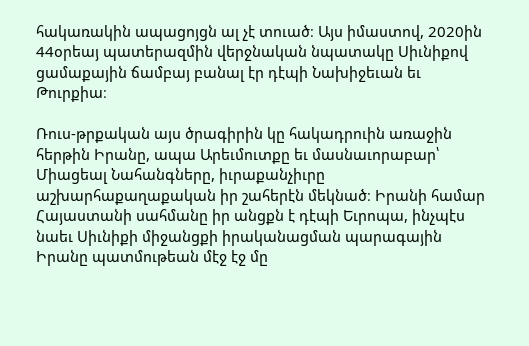հակառակին ապացոյցն ալ չէ տուած։ Այս իմաստով, 2020ին 44օրեայ պատերազմին վերջնական նպատակը Սիւնիքով ցամաքային ճամբայ բանալ էր դէպի Նախիջեւան եւ Թուրքիա։

Ռուս-թրքական այս ծրագիրին կը հակադրուին առաջին հերթին Իրանը, ապա Արեւմուտքը եւ մասնաւորաբար՝ Միացեալ Նահանգները, իւրաքանչիւրը աշխարհաքաղաքական իր շահերէն մեկնած։ Իրանի համար Հայաստանի սահմանը իր անցքն է դէպի Եւրոպա, ինչպէս նաեւ Սիւնիքի միջանցքի իրականացման պարագային Իրանը պատմութեան մէջ էջ մը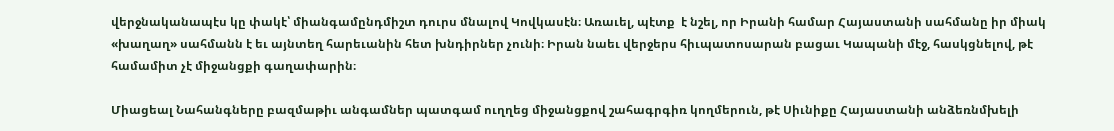վերջնականապէս կը փակէ՝ միանգամընդմիշտ դուրս մնալով Կովկասէն։ Առաւել, պէտք  է նշել, որ Իրանի համար Հայաստանի սահմանը իր միակ «խաղաղ» սահմանն է եւ այնտեղ հարեւանին հետ խնդիրներ չունի։ Իրան նաեւ վերջերս հիւպատոսարան բացաւ Կապանի մէջ, հասկցնելով, թէ համամիտ չէ միջանցքի գաղափարին։

Միացեալ Նահանգները բազմաթիւ անգամներ պատգամ ուղղեց միջանցքով շահագրգիռ կողմերուն, թէ Սիւնիքը Հայաստանի անձեռնմխելի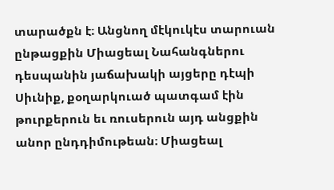տարածքն է։ Անցնող մէկուկէս տարուան ընթացքին Միացեալ Նահանգներու դեսպանին յաճախակի այցերը դէպի Սիւնիք, քօղարկուած պատգամ էին թուրքերուն եւ ռուսերուն այդ անցքին անոր ընդդիմութեան։ Միացեալ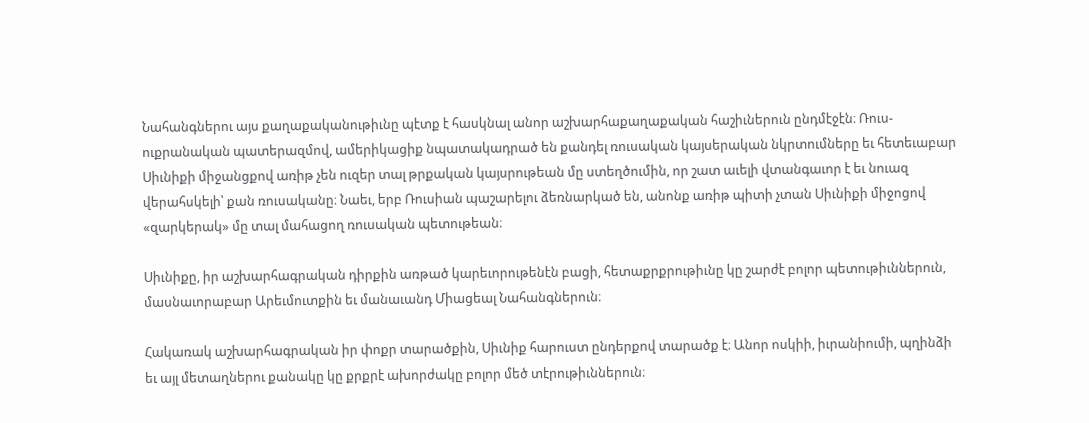Նահանգներու այս քաղաքականութիւնը պէտք է հասկնալ անոր աշխարհաքաղաքական հաշիւներուն ընդմէջէն։ Ռուս-ուքրանական պատերազմով, ամերիկացիք նպատակադրած են քանդել ռուսական կայսերական նկրտումները եւ հետեւաբար Սիւնիքի միջանցքով առիթ չեն ուզեր տալ թրքական կայսրութեան մը ստեղծումին, որ շատ աւելի վտանգաւոր է եւ նուազ վերահսկելի՝ քան ռուսականը։ Նաեւ, երբ Ռուսիան պաշարելու ձեռնարկած են, անոնք առիթ պիտի չտան Սիւնիքի միջոցով «զարկերակ» մը տալ մահացող ռուսական պետութեան։

Սիւնիքը, իր աշխարհագրական դիրքին առթած կարեւորութենէն բացի, հետաքրքրութիւնը կը շարժէ բոլոր պետութիւններուն, մասնաւորաբար Արեւմուտքին եւ մանաւանդ Միացեալ Նահանգներուն։

Հակառակ աշխարհագրական իր փոքր տարածքին, Սիւնիք հարուստ ընդերքով տարածք է։ Անոր ոսկիի, իւրանիումի, պղինձի եւ այլ մետաղներու քանակը կը քրքրէ ախորժակը բոլոր մեծ տէրութիւններուն։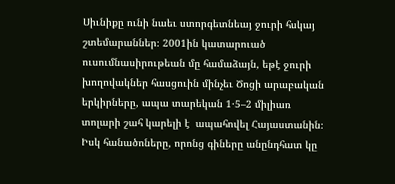Սիւնիքը ունի նաեւ ստորգետնեայ ջուրի հսկայ շտեմարաններ։ 2001ին կատարուած ուսումնասիրութեան մը համաձայն, եթէ ջուրի խողովակներ հասցուին մինչեւ Ծոցի արաբական երկիրները, ապա տարեկան 1․5–2 միլիառ տոլարի շահ կարելի է  ապահովել Հայաստանին։ Իսկ հանածոները, որոնց գիները անընդհատ կը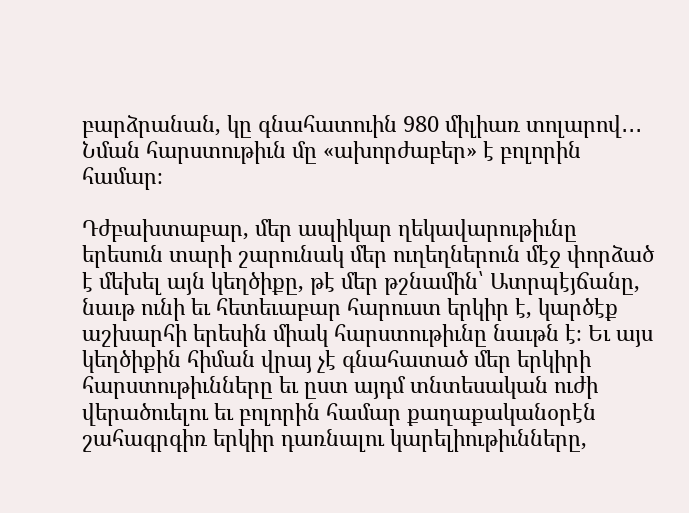բարձրանան, կը գնահատուին 980 միլիառ տոլարով․․․ Նման հարստութիւն մը «ախորժաբեր» է բոլորին համար։

Դժբախտաբար, մեր ապիկար ղեկավարութիւնը երեսուն տարի շարունակ մեր ուղեղներուն մէջ փորձած է մեխել այն կեղծիքը, թէ մեր թշնամին՝ Ատրպէյճանը, նաւթ ունի եւ հետեւաբար հարուստ երկիր է, կարծէք աշխարհի երեսին միակ հարստութիւնը նաւթն է։ Եւ այս կեղծիքին հիման վրայ չէ գնահատած մեր երկիրի հարստութիւնները եւ ըստ այդմ տնտեսական ուժի վերածուելու եւ բոլորին համար քաղաքականօրէն շահագրգիռ երկիր դառնալու կարելիութիւնները,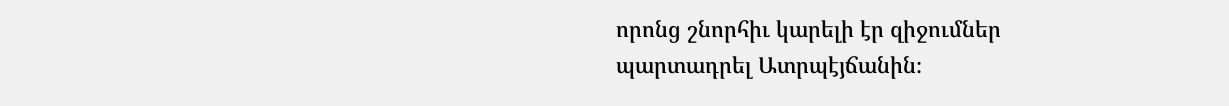որոնց շնորհիւ կարելի էր զիջումներ պարտադրել Ատրպէյճանին։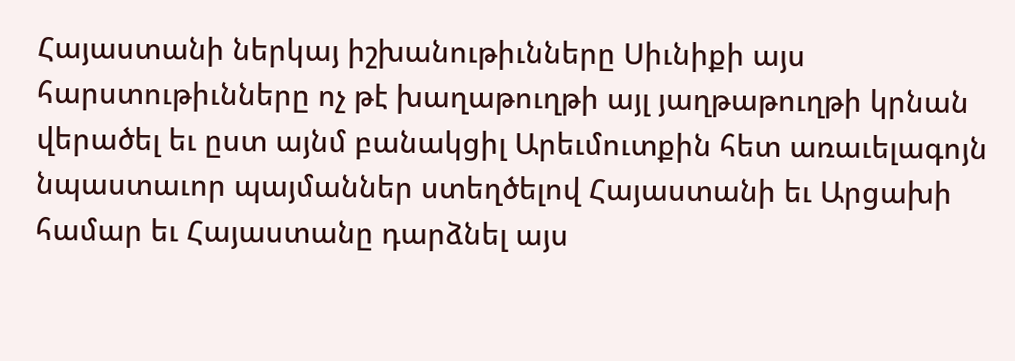Հայաստանի ներկայ իշխանութիւնները Սիւնիքի այս հարստութիւնները ոչ թէ խաղաթուղթի այլ յաղթաթուղթի կրնան վերածել եւ ըստ այնմ բանակցիլ Արեւմուտքին հետ առաւելագոյն նպաստաւոր պայմաններ ստեղծելով Հայաստանի եւ Արցախի համար եւ Հայաստանը դարձնել այս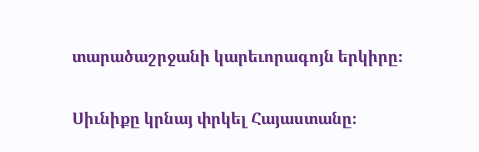տարածաշրջանի կարեւորագոյն երկիրը։

Սիւնիքը կրնայ փրկել Հայաստանը։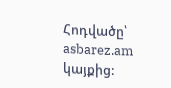Հոդվածը՝ asbarez.am կայքից: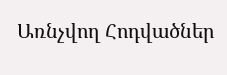Առնչվող Հոդվածներ